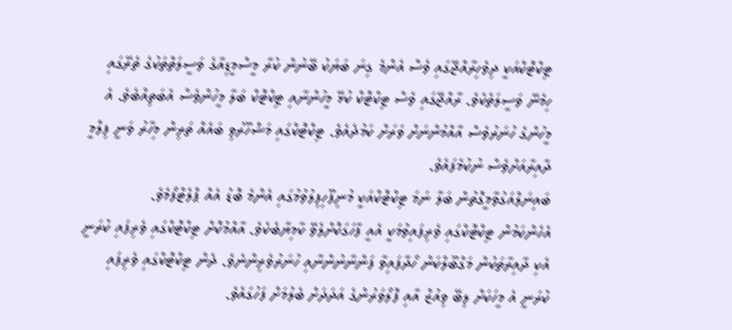ޓިކްޓޮކްއަކީ ދިވެހިރާއްޖޭގައި ވެސް އެންމެ ގިނަ ބަޔަކު ބޭނުން ކުރާ މީސްމީޑިއާގެ ވަސީލަތްތަކުގެ ތެރޭގައި ހިމެނޭ ވަސީލަތެކެވެ. ރާއްޖޭގައި ވެސް ޓިކްޓޮކް ކުޅޭ މީހުންނާއި ޓިކްޓޮކް ބަލާ މީހުންވެސް އެބަތިއްބެވެ. އެ މީހުންގެ ހުނަރުވެސް އާއްމުންނަށް ވަރަށް ކަމުދެއެވެ. ޓިކްޓޮކްގައި މަޝްހޫރުވި ބައެއް ތަރިން މިހާރު ވަނީ ފިލްމީ ދާއިރާއަށްވެސް ނުކުމެފައެވެ.
ބައިނަލްއަގުވާމީގޮތުން ބަލާ ނަމަ ޓިކްޓޮކްއަކީ މުނިފޫހިފިލުވުމުގައި އެންމެ ބޮޑު އެއް ޕްލެޓްފޯމެވެ.
އެހެންކަމުން ޓިކްޓޮކްގައި ވެރިފައިވުމަކީ އެއީ ފާހަގަކޮށްލެވޭ ކާމިޔާބެކެވެ. އާއްމުކޮށް ޓިކްޓޮކްގައި ވެރިފައި ކުރަނީ އެކި ދާއިރާތަކުން މަގްބޫލްކަން ހޯދާފައިވާ ފަންނާނުންނާއި ހުނަރުވެރިންނެވެ. ދެން ޓިކްޓޮކްގައި ވެރިފައި ކުރަނީ އެ މީހަކަށް ލިބޭ ވިއުޒް އާއި ފޮލޯވަރުންގެ އަދަދަށް ބެލުމަށް ފަހުގައެވެ.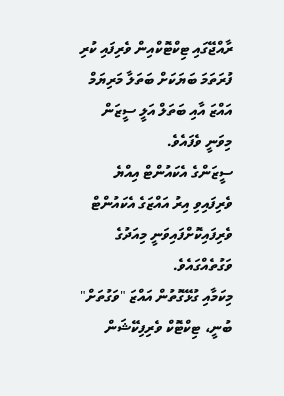ރާއްޖޭގައި ޓިކްޓޮކްއިން ވެރިފައި ކުރި ފުރަތަމަ ބަޔަކަށް ބަތަލާ މަރިޔަމް އައްޒަ އާއި ބަތަލް އަލީ ސީޒަން މިވަނީ ވެފައެވެ.
ސީޒަންގެ އެކައުންޓް އިއްޔެ ވެރިފައިވި އިރު އައްޒަގެ އެކައުންޓް ވެރިފައިކޮށްފައިވަނީ މިއަދުގެ ވަގުތެއްގައެވެ.
މިކަމާއި ގުޅޭގޮތުން އައްޒަ "ވަގުތަށް" ބުނީ، ޓިކްޓޮކް ވެރިފިކޭޝަން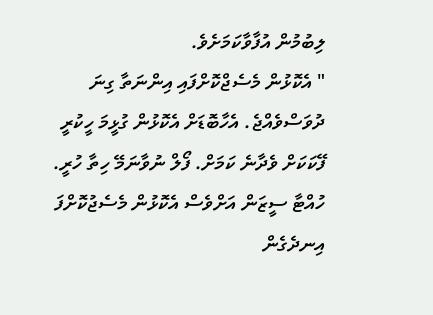ލިބުމުން އުފާވާކަމަށެވެ.
" އެކޮޅުން މެސެޖްކޮށްފައި އިންނަތާ ގިނަ ދުވަސްވެއްޖެ. އެހާބޮޑަށް އެކޮޅުން ގުޅީމަ ހީކުރީ ފޭކަކަށް ވެދާނެ ކަމަށް. ފޯލް ނުވާނަމޭ ހިތާ ހުރީ. ހުއްޓާ ސީޒަން އަށްވެސް އެކޮޅުން މެސެޖުކޮށްފަ އިނދެގެން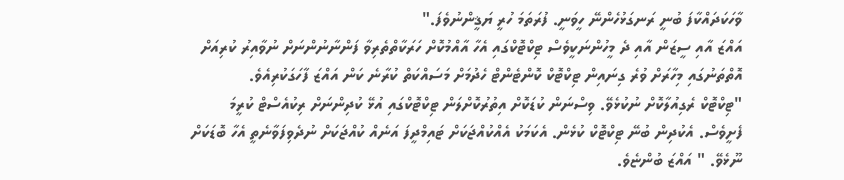ވާހަކަދައްކާފަ ބުނީ ރަނގަޅުހެންނޭ ހީވަނީ. ފުރަތަމަ ހުރީ ޔަޤީންނުވެފަ."
އައްޒަ އާއި ސީޒަން އާއި ދެ މީހުންނަކީވެސް ޓިކްޓޮކްގައި އެހާ އާއްމުކޮށް ހަރަކާތްތެރިވާ ފަންނާނުންނަށް ނުވާއިރު ކުރިއަށް އޮތްތަނުގައި މިހާރަށް ވުރެ ގިނައިން ޓިކްޓޮކް ކޮންޓެންޓް ހެދުމަށް މަސައްކަތް ކުރާނެ ކަން އައްޒަ ފާހަގަކުރިއެވެ.
"ޓިކްޓޮކް ރެގިއުލާކޮށް ނުކުޅެވޭ. ވިސްނަން ކުޑަކޮށް އިތުރުކޮށްލަން ޓިކްޓޮކްގައި އުޅޭ ކުދިންނަށް ރިކުއެސްޓް ކުރީމަ ފެށީވެސް. އެކުދިން ބުނޭ ޓިކްޓޮކް ކުޅެން. އެކަމަކު އެއްކުއްޖަކަށް ޓައިމްދީފަ އަނެއް ކުއްޖަކަށް ނުދެވިފަވާނެތީ އެހާ ބޮޑަކަށް ނޫޅެވޭ. " އައްޒަ ބުންޏެވެ.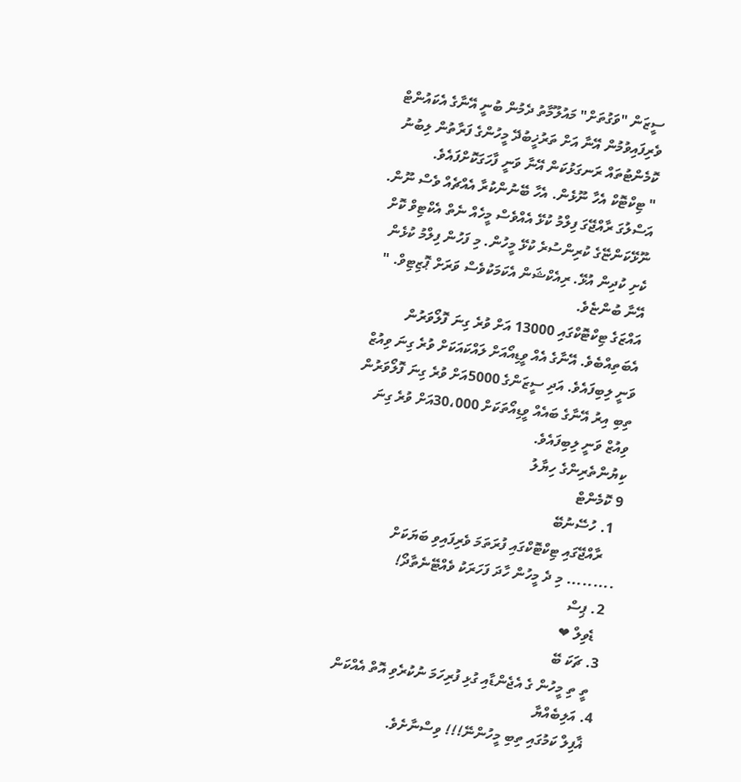ސީޒަން "ވަގުތަށް" މައުލޫމާތު ދެމުން ބުނީ އޭނާގެ އެކައުންޓް ވެރިފައިވުމުން އޭނާ އަށް ތަރުޚީބުދޭ މީހުންގެ ފަރާތުން ލިބުނު ކޮމެންޓުތައް ރަނގަޅުކަން އޭނާ ވަނީ ފާހަގަކޮށްފައެވެ.
" ޓިކްޓޮކް އެހާ ނޫޅެން. އެހާ ބޭނުންކުރާ އެއްޗެއް ވެސް ނޫން. އަސްލުގަ ރާއްޖޭގަ ފިލްމު ކުޅޭ އެއްވެސް މީހެއް ނެތް އެކްޓިވް ކޮށް ނޫޅޭކަންޏޭގެ ކުރިންސުރެ ކުޅޭ މީހުން. މި ފަހުން ފިލްމު ކުޅެން ކެށި ކުދިން އުޅޭ. ރިއެކްޝަން އެކަމަކުވެސް ވަރަށް ޕޮޒިޓިވް. " އޭނާ ބުންޏެވެ.
އައްޒަގެ ޓިކްޓޮކްގައި 13000 އަށް ވުރެ ގިނަ ފޮލޯވަރުން އެބަތިއްބެވެ. އޭނާގެ އެއް ވީޑިއޯއަށް ލައްކައަކަށް ވުރެ ގިނަ ވިއުޒް ވަނީ ލިބިފައެވެ. އަދި ސީޒަންގެ 5000އަށް ވުރެ ގިނަ ފޮލޯވަރުން ތިބި އިރު އޭނާގެ ބައެއް ވީޑިއޯތަކަށް 30،000އަށް ވުރެ ގިނަ ވިއުޒް ވަނީ ލިބިފައެވެ.
ކިޔުންތެރިންގެ ހިޔާލު
9 ކޮމެންޓް
  1. ހުސޭނުބޭ
    ރާއްޖޭގައި ޓިކްޓޮކްގައި ފުރަތަމަ ވެރިފައިވި ބަޔަކަށް ......... މި ދެ މީހުން ހާދަ ފަހަރަކު ވެއްޓޭނެތާދޯ!
  2. ޕިސް
    ޑެވިލް ❤
  3. ޗަކަ ބޭ
    ތީ ތި މީހުން ގެ އެޖެންޑާއި ގުޅި ފުރިހަމަ ނުކުރެވި އޮތް އެއްކަން
  4. އަލިބެއްޔާ
    ޣާފިލް ކަމުގައި ތިބި މީހުންނޭ!!! ވިސްނާށެވެ.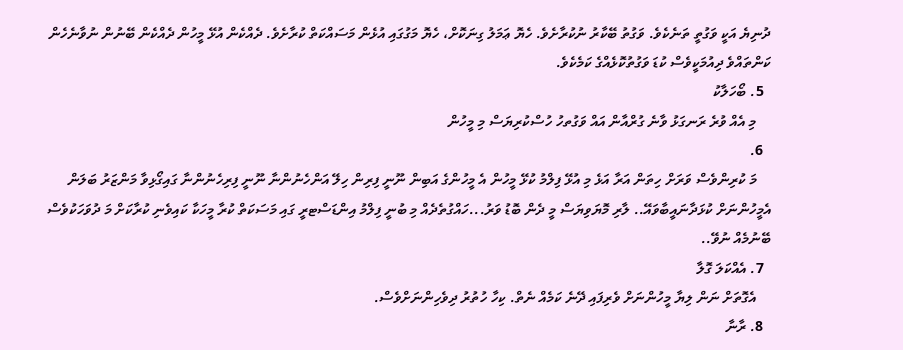ދުނިޔެ އަކީ ވަގުތީ ތަނެކެވެ. ވަގުތު ބޭކާރު ނުކުރާށެވެ. ހެޔޮ ޢަމަލު ގިނަކޮށް، ހެޔޮ މަގުގައި އުޅެން މަސައްކަތް ކުރާށެވެ. ދެއްކެން އުޅޭ މީހުން ދެއްކެން ބޭނުން ނުވާނެހެން ކަންތައްވެ ދިއުމަކީވެސް ކުޑަ ވަގުތުކޮޅެއްގެ ކަމެކެވެ.
  5. ބޯހަލާކު
    މި އެއް ވުރެ ރަނގަޅު ވާނެ ގުރްއާން އައް ވަގުތހު ހުސްކުރިޔަސް މި މީހުން
  6.
    މަ ކުރިންވެސް ވަރަށް ހިތަން އަރާ އަޅެ މި އުޅޭ ފިލްމު ކުޅޭ މީހުން އެ މީހުންގެ އަބިން ނޫނީ ފިރިން ހިލޭ އަންހެނުންނާ ނޫނީ ފިރިހެނުންނާ ގައިގޯޅިވާ މަންޒަރު ބަލަން އެމީހުންނަށް ކުޅަދާނައީބާވައޭ.. ލާރި މޮޔަވިޔަސް މީ ދެން ބޮޑު ވަރު...ހައްގުތެދެއް މި ބުނީ ފިލްމު އިންޑަސްޓރީ ގައި މަސަކަތް ކުރާ މީހަކާ ކައިވެނި ކުރާކަށް މަ ދުވަހަކުވެސް ބޭނުމެއް ނުވޭ..
  7. އެއްކަލަ ގޮލާ
    އެގޮތަށް ނަން ލިޔާ މީހުންނަށް ވެރިފައި ދޭނެ ކަމެއް ނެތް. ކިހާ ހުތުރު ދިވެހިންނަށްވެސް.
  8. ރާނާ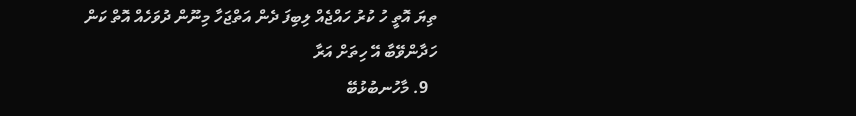ތިޔަ އޮތީ ހު ކުރު ހައްޖެއް ލިބިފަ ދެން އަތްޖަހާ މިނޫން ދުވަހެއް އޮތް ކަން ހަދާންވޭބާ އޭ ހިތަށް އަރާ
  9. މާހުނބުޅުބޭ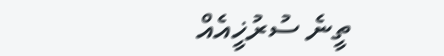ތީނެ ސުރުޚީއެއް